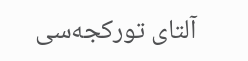آلتای تورکجه‌سی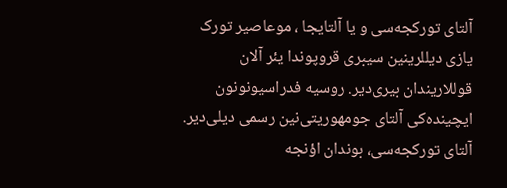آلتای تورکجه‌سی و یا آلتایجا ، موعاصیر تورک یازی دیللرینین سیبری قروپوندا یئر آلان قوللاریندان بیری‌دیر. روسیه فدراسیونونون ایچینده‌کی آلتای جومهوریتی‌نین رسمی دیلی‌دیر. آلتای تورکجه‌سی، بوندان اؤنجه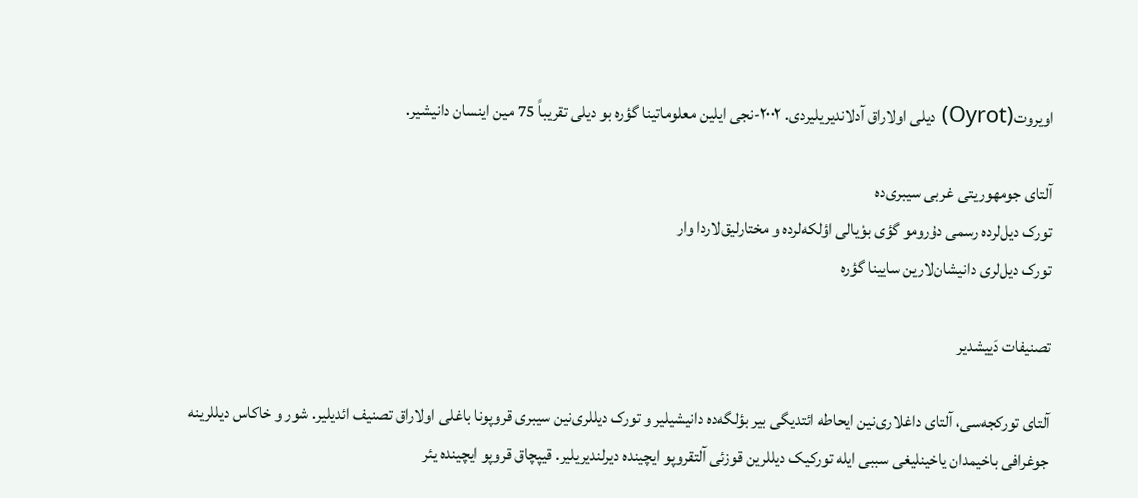اویروت(Oyrot) دیلی اولاراق آدلاندیریلیردی. ۲۰۰۲-نجی ایلین معلوماتینا گؤره بو دیلی تقریباً 75 مین اینسان دانیشیر.

آلتای جومهوریتی غربی سیبری‌ده
تورک دیل‌لرده رسمی دۇرومو گؤی بوْیالی اؤلکه‌لرده و مختارلیق‌لاردا وار
تورک دیل‌لری دانیشان‌لارین سایینا گؤره

تصنیفات دَییشدیر

آلتای تورکجه‌سی، آلتای داغلاری‌نین ایحاطه ائتدیگی بیر بؤلگه‌ده دانیشیلیر و تورک دیللری‌نین سیبری قروپونا باغلی اولاراق تصنیف ائدیلیر. شور و خاکاس دیللرینه جوغرافی باخیمدان یاخینلیغی سببی ایله تورکیک دیللرین قوزئی آلتقروپو ایچینده دیرلندیریلیر. قیپچاق قروپو ایچینده یئر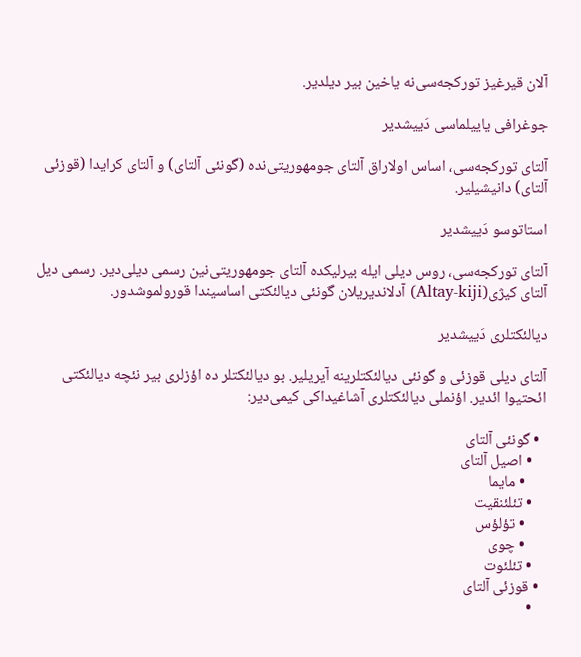آلان قیرغیز تورکجه‌سی‌نه یاخین بیر دیلدیر.

جوغرافی یاییلماسی دَییشدیر

آلتای تورکجه‌سی، اساس اولاراق آلتای جومهوریتی‌نده (گونئی آلتای) و آلتای کرایدا (قوزئی آلتای) دانیشیلیر.

استاتوسو دَییشدیر

آلتای تورکجه‌سی، روس دیلی ایله بیرلیکده آلتای جومهوریتی‌نین رسمی دیلی‌دیر. رسمی دیل آلتای کیژی(Altay-kiji) آدلاندیریلان گونئی دیالئکتی اساسیندا قورولموشدور.

دیالئکتلری دَییشدیر

آلتای دیلی قوزئی و گونئی دیالئکتلرینه آیریلیر. بو دیالئکتلر ده اؤزلری بیر نئچه دیالئکتی ائحتیوا ائدیر. اؤنملی دیالئکتلری آشاغیداکی کیمی‌دیر:

  • گونئی آلتای
    • اصیل آلتای
      • مایما
    • تئلئنقیت
      • تؤلؤس
      • چوی
    • تئلئوت
  • قوزئی آلتای
    •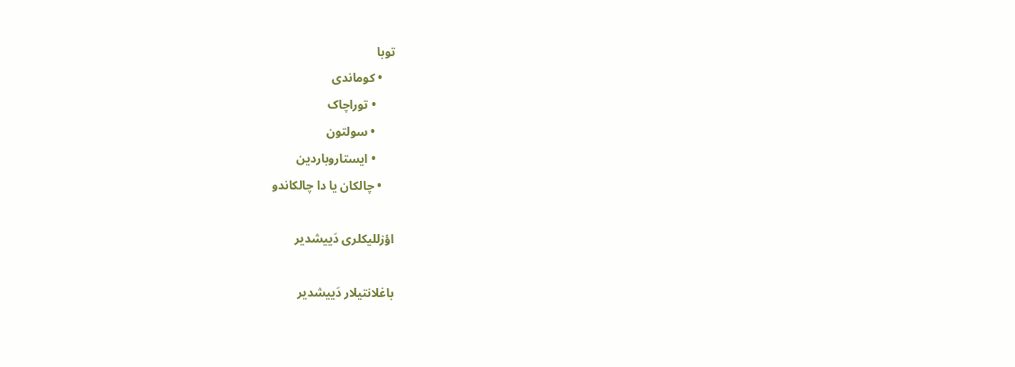توبا
    • کوماندی
      • توراچاک
      • سولتون
      • ایستاروباردین
    • چالکان یا دا چالکاندو

اؤزللیکلری دَییشدیر

باغلانتیلار دَییشدیر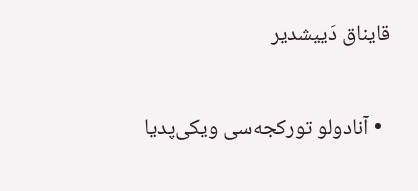قایناق دَییشدیر

  • آنادولو تورکجه‌سی ویکی‌پدیا